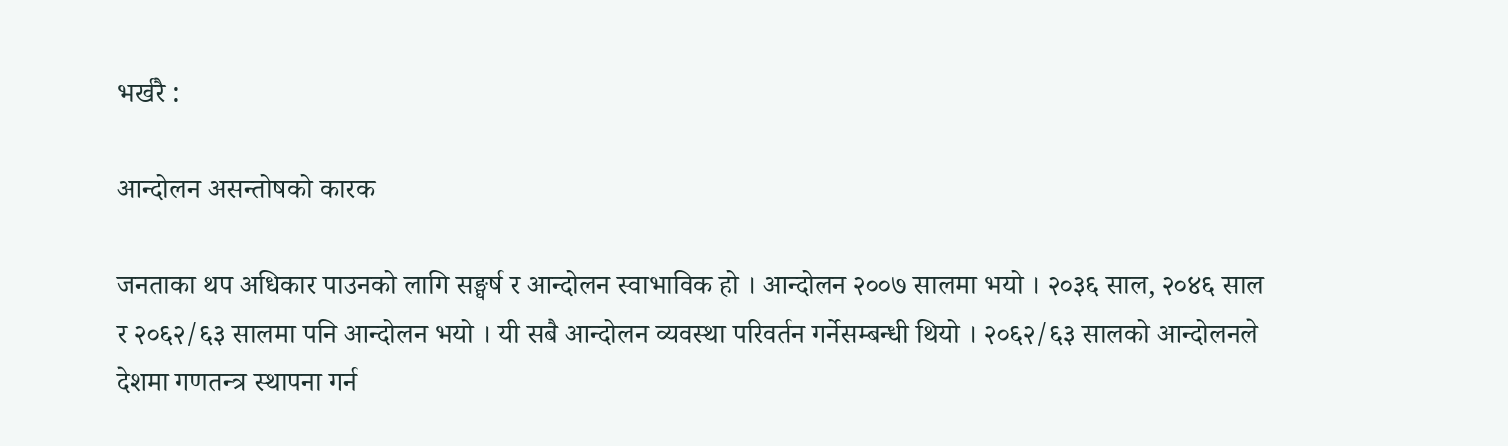भर्खरै :

आन्दोलन असन्तोषको कारक

जनताका थप अधिकार पाउनको लागि सङ्घर्ष र आन्दोलन स्वाभाविक हो । आन्दोलन २००७ सालमा भयो । २०३६ साल, २०४६ साल र २०६२/६३ सालमा पनि आन्दोलन भयो । यी सबै आन्दोलन व्यवस्था परिवर्तन गर्नेसम्बन्धी थियो । २०६२/६३ सालको आन्दोलनले देशमा गणतन्त्र स्थापना गर्न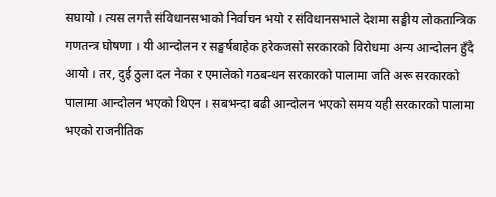सघायो । त्यस लगत्तै संविधानसभाको निर्वाचन भयो र संविधानसभाले देशमा सङ्घीय लोकतान्त्रिक गणतन्त्र घोषणा । यी आन्दोलन र सङ्घर्षबाहेक हरेकजसो सरकारको विरोधमा अन्य आन्दोलन हुँदै आयो । तर, दुई ठुला दल नेका र एमालेको गठबन्धन सरकारको पालामा जति अरू सरकारको पालामा आन्दोलन भएको थिएन । सबभन्दा बढी आन्दोलन भएको समय यही सरकारको पालामा भएको राजनीतिक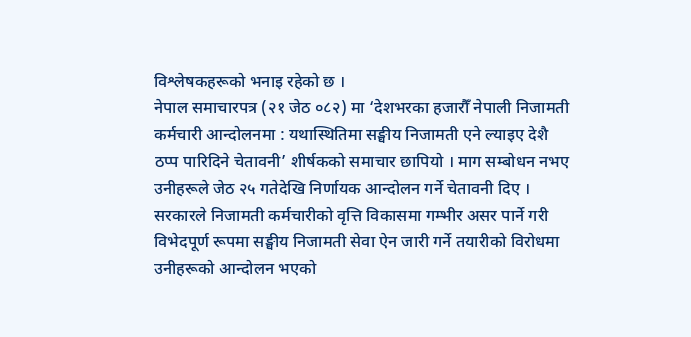विश्लेषकहरूको भनाइ रहेको छ ।
नेपाल समाचारपत्र (२१ जेठ ०८२) मा ‘देशभरका हजारौँ नेपाली निजामती कर्मचारी आन्दोलनमा : यथास्थितिमा सङ्घीय निजामती एने ल्याइए देशै ठप्प पारिदिने चेतावनी’ शीर्षकको समाचार छापियो । माग सम्बोधन नभए उनीहरूले जेठ २५ गतेदेखि निर्णायक आन्दोलन गर्ने चेतावनी दिए । सरकारले निजामती कर्मचारीको वृत्ति विकासमा गम्भीर असर पार्ने गरी विभेदपूर्ण रूपमा सङ्घीय निजामती सेवा ऐन जारी गर्ने तयारीको विरोधमा उनीहरूको आन्दोलन भएको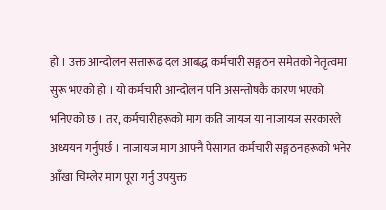हो । उक्त आन्दोलन सत्तारूढ दल आबद्ध कर्मचारी सङ्गठन समेतको नेतृत्वमा सुरू भएको हो । यो कर्मचारी आन्दोलन पनि असन्तोषकै कारण भएको भनिएको छ । तर, कर्मचारीहरूको माग कति जायज या नाजायज सरकारले अध्ययन गर्नुपर्छ । नाजायज माग आफ्नै पेसागत कर्मचारी सङ्गठनहरूको भनेर आँखा चिम्लेर माग पूरा गर्नु उपयुक्त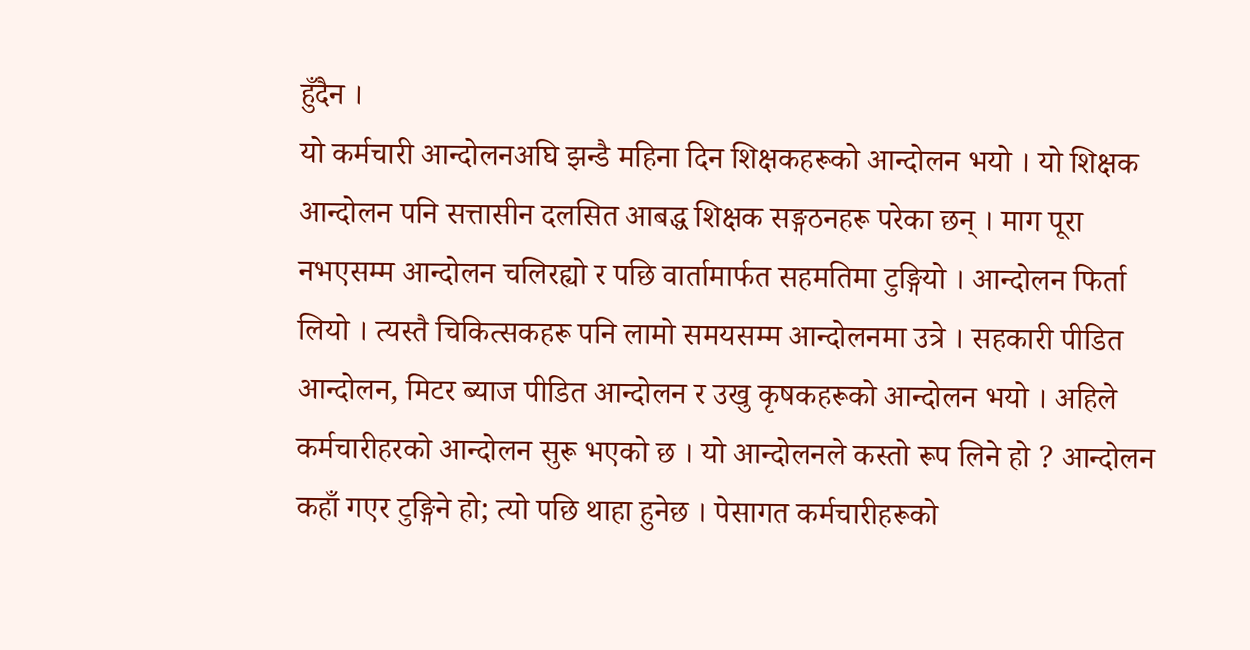हुँदैन ।
यो कर्मचारी आन्दोलनअघि झन्डै महिना दिन शिक्षकहरूको आन्दोलन भयो । यो शिक्षक आन्दोलन पनि सत्तासीन दलसित आबद्ध शिक्षक सङ्गठनहरू परेका छन् । माग पूरा नभएसम्म आन्दोलन चलिरह्यो र पछि वार्तामार्फत सहमतिमा टुङ्गियो । आन्दोलन फिर्ता लियो । त्यस्तै चिकित्सकहरू पनि लामो समयसम्म आन्दोलनमा उत्रे । सहकारी पीडित आन्दोलन, मिटर ब्याज पीडित आन्दोलन र उखु कृषकहरूको आन्दोलन भयो । अहिले कर्मचारीहरको आन्दोलन सुरू भएको छ । यो आन्दोलनले कस्तो रूप लिने हो ? आन्दोलन कहाँ गएर टुङ्गिने हो; त्यो पछि थाहा हुनेछ । पेसागत कर्मचारीहरूको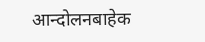आन्दोलनबाहेक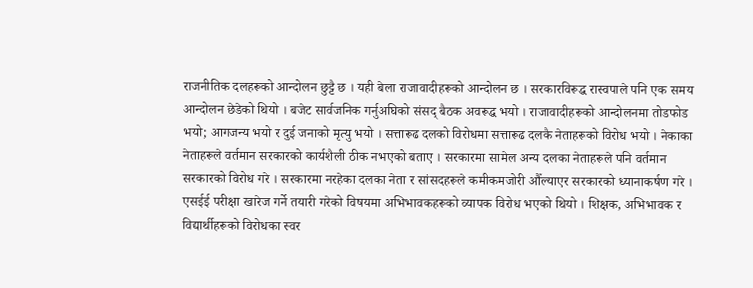राजनीतिक दलहरूको आन्दोलन छुट्टै छ । यही बेला राजावादीहरूको आन्दोलन छ । सरकारविरूद्ध रास्वपाले पनि एक समय आन्दोलन छेडेको थियो । बजेट सार्वजनिक गर्नुअघिको संसद् बैठक अवरूद्ध भयो । राजावादीहरूको आन्दोलनमा तोडफोड भयो; आगजन्य भयो र दुई जनाको मृत्यु भयो । सत्तारूढ दलको विरोधमा सत्तारूढ दलकै नेताहरूको विरोध भयो । नेकाका नेताहरूले वर्तमान सरकारको कार्यशैली ठीक नभएको बताए । सरकारमा सामेल अन्य दलका नेताहरूले पनि वर्तमान सरकारको विरोध गरे । सरकारमा नरहेका दलका नेता र सांसदहरूले कमीकमजोरी औँल्याएर सरकारको ध्यानाकर्षण गरे । एसईई परीक्षा खारेज गर्ने तयारी गरेको विषयमा अभिभावकहरूको व्यापक विरोध भएको थियो । शिक्षक, अभिभावक र विद्यार्थीहरूको विरोधका स्वर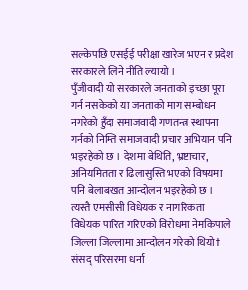सल्केपछि एसईई परीक्षा खारेज भएन र प्रदेश सरकारले लिने नीति ल्यायो ।
पुँजीवादी यो सरकारले जनताको इच्छा पूरा गर्न नसकेको या जनताको माग सम्बोधन नगरेको हुँदा समाजवादी गणतन्त्र स्थापना गर्नको निम्ति समाजवादी प्रचार अभियान पनि भइरहेको छ । देशमा बेथिति, भ्रष्टाचार, अनियमितता र ढिलासुस्ति भएको विषयमा पनि बेलाबखत आन्दोलन भइरहेको छ । त्यस्तै एमसीसी विधेयक र नागरिकता विधेयक पारित गरिएको विरोधमा नेमकिपाले जिल्ला जिल्लामा आन्दोलन गरेको थियो† संसद् परिसरमा धर्ना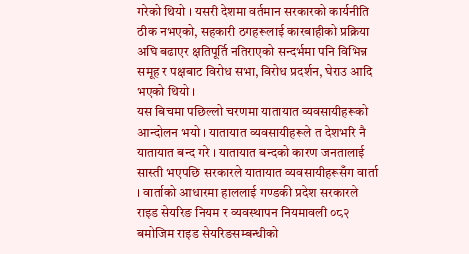गरेको थियो । यसरी देशमा वर्तमान सरकारको कार्यनीति ठीक नभएको, सहकारी ठगहरूलाई कारबाहीको प्रक्रिया अघि बढाएर क्षतिपूर्ति नतिराएको सन्दर्भमा पनि विभिन्न समूह र पक्षबाट विरोध सभा, विरोध प्रदर्शन, घेराउ आदि भएको थियो ।
यस बिचमा पछिल्लो चरणमा यातायात व्यवसायीहरूको आन्दोलन भयो । यातायात व्यवसायीहरूले त देशभरि नै यातायात बन्द गरे । यातायात बन्दको कारण जनतालाई सास्ती भएपछि सरकारले यातायात व्यवसायीहरूसँग वार्ता । वार्ताको आधारमा हाललाई गण्डकी प्रदेश सरकारले राइड सेयरिङ नियम र व्यवस्थापन नियमावली ०८२ बमोजिम राइड सेयरिङसम्बन्धीको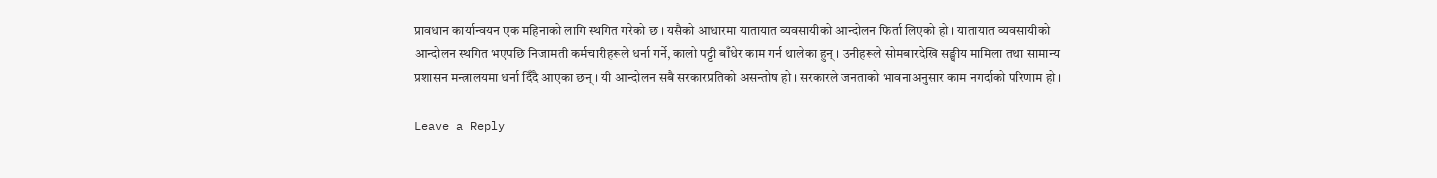प्रावधान कार्यान्वयन एक महिनाको लागि स्थगित गरेको छ । यसैको आधारमा यातायात व्यवसायीको आन्दोलन फिर्ता लिएको हो । यातायात व्यवसायीको आन्दोलन स्थगित भएपछि निजामती कर्मचारीहरूले धर्ना गर्ने, कालो पट्टी बाँधेर काम गर्न थालेका हुन् । उनीहरूले सोमबारदेखि सङ्घीय मामिला तथा सामान्य प्रशासन मन्त्रालयमा धर्ना दिँदै आएका छन् । यी आन्दोलन सबै सरकारप्रतिको असन्तोष हो । सरकारले जनताको भावनाअनुसार काम नगर्दाको परिणाम हो ।

Leave a Reply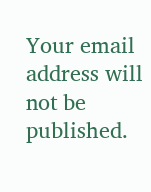Your email address will not be published.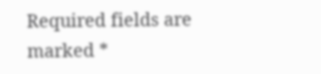Required fields are marked *